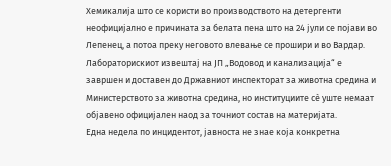Хемикалија што се користи во производството на детергенти неофицијално е причината за белата пена што на 24 јули се појави во Лепенец, а потоа преку неговото влевање се прошири и во Вардар. Лабораторискиот извештај на ЈП „Водовод и канализација“ е завршен и доставен до Државниот инспекторат за животна средина и Министерството за животна средина, но институциите сè уште немаат објавено официјален наод за точниот состав на материјата.
Една недела по инцидентот, јавноста не знае која конкретна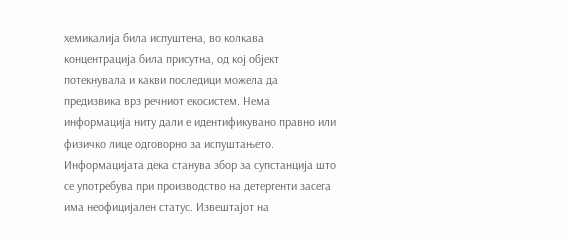хемикалија била испуштена, во колкава концентрација била присутна, од кој објект потекнувала и какви последици можела да предизвика врз речниот екосистем. Нема информација ниту дали е идентификувано правно или физичко лице одговорно за испуштањето.
Информацијата дека станува збор за супстанција што се употребува при производство на детергенти засега има неофицијален статус. Извештајот на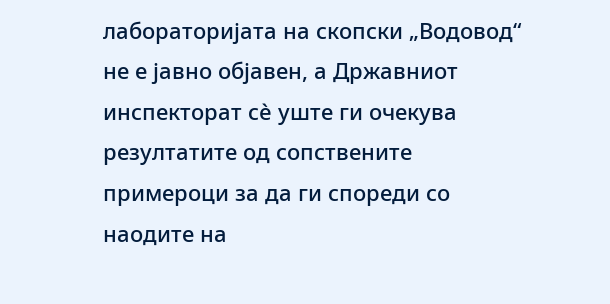лабораторијата на скопски „Водовод“ не е јавно објавен, а Државниот инспекторат сè уште ги очекува резултатите од сопствените примероци за да ги спореди со наодите на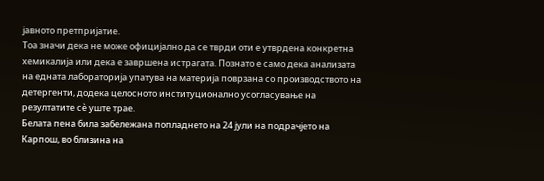јавното претпријатие.
Тоа значи дека не може официјално да се тврди оти е утврдена конкретна хемикалија или дека е завршена истрагата. Познато е само дека анализата на едната лабораторија упатува на материја поврзана со производството на детергенти, додека целосното институционално усогласување на резултатите сè уште трае.
Белата пена била забележана попладнето на 24 јули на подрачјето на Карпош, во близина на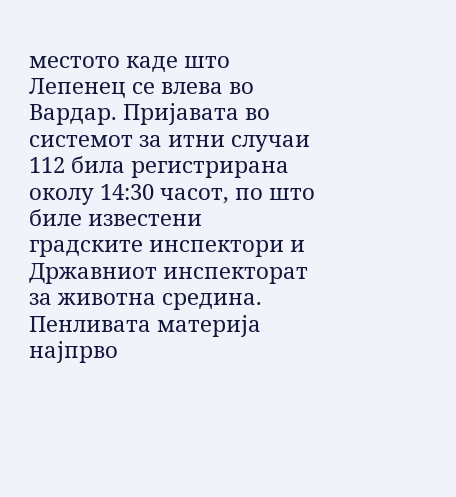местото каде што Лепенец се влева во Вардар. Пријавата во системот за итни случаи 112 била регистрирана околу 14:30 часот, по што биле известени градските инспектори и Државниот инспекторат за животна средина.
Пенливата материја најпрво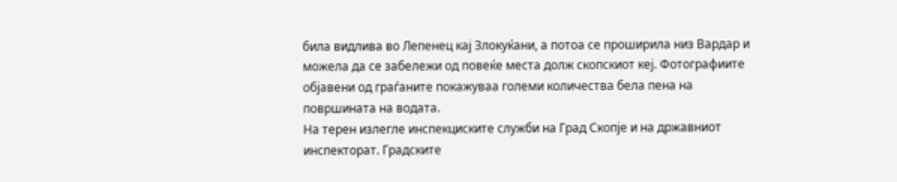била видлива во Лепенец кај Злокуќани, а потоа се проширила низ Вардар и можела да се забележи од повеќе места долж скопскиот кеј. Фотографиите објавени од граѓаните покажуваа големи количества бела пена на површината на водата.
На терен излегле инспекциските служби на Град Скопје и на државниот инспекторат. Градските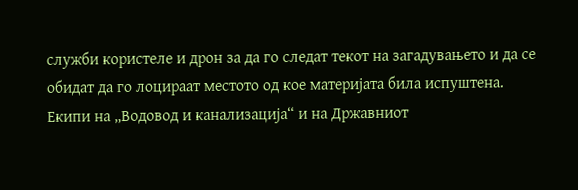служби користеле и дрон за да го следат текот на загадувањето и да се обидат да го лоцираат местото од кое материјата била испуштена. Екипи на „Водовод и канализација“ и на Државниот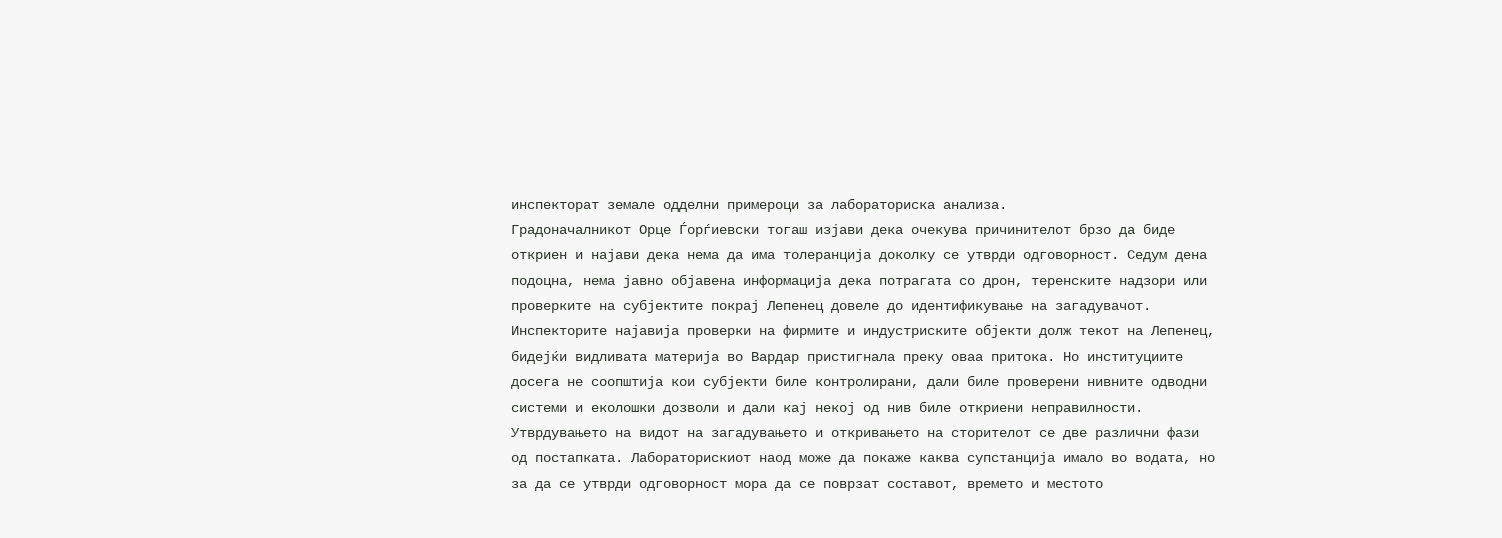инспекторат земале одделни примероци за лабораториска анализа.
Градоначалникот Орце Ѓорѓиевски тогаш изјави дека очекува причинителот брзо да биде откриен и најави дека нема да има толеранција доколку се утврди одговорност. Седум дена подоцна, нема јавно објавена информација дека потрагата со дрон, теренските надзори или проверките на субјектите покрај Лепенец довеле до идентификување на загадувачот.
Инспекторите најавија проверки на фирмите и индустриските објекти долж текот на Лепенец, бидејќи видливата материја во Вардар пристигнала преку оваа притока. Но институциите досега не соопштија кои субјекти биле контролирани, дали биле проверени нивните одводни системи и еколошки дозволи и дали кај некој од нив биле откриени неправилности.
Утврдувањето на видот на загадувањето и откривањето на сторителот се две различни фази од постапката. Лабораторискиот наод може да покаже каква супстанција имало во водата, но за да се утврди одговорност мора да се поврзат составот, времето и местото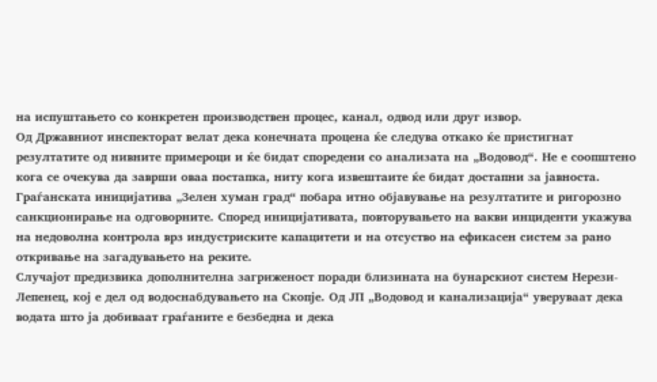на испуштањето со конкретен производствен процес, канал, одвод или друг извор.
Од Државниот инспекторат велат дека конечната процена ќе следува откако ќе пристигнат резултатите од нивните примероци и ќе бидат споредени со анализата на „Водовод“. Не е соопштено кога се очекува да заврши оваа постапка, ниту кога извештаите ќе бидат достапни за јавноста.
Граѓанската иницијатива „Зелен хуман град“ побара итно објавување на резултатите и ригорозно санкционирање на одговорните. Според иницијативата, повторувањето на вакви инциденти укажува на недоволна контрола врз индустриските капацитети и на отсуство на ефикасен систем за рано откривање на загадувањето на реките.
Случајот предизвика дополнителна загриженост поради близината на бунарскиот систем Нерези-Лепенец, кој е дел од водоснабдувањето на Скопје. Од ЈП „Водовод и канализација“ уверуваат дека водата што ја добиваат граѓаните е безбедна и дека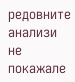редовните анализи не покажале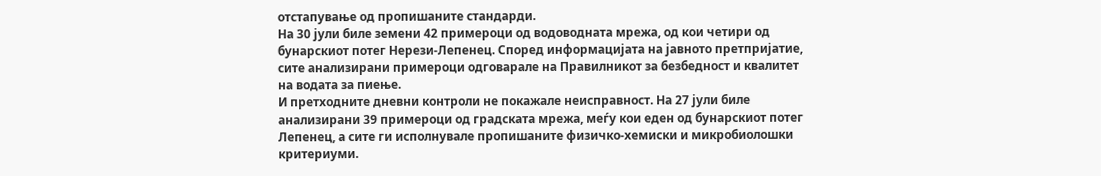отстапување од пропишаните стандарди.
На 30 јули биле земени 42 примероци од водоводната мрежа, од кои четири од бунарскиот потег Нерези-Лепенец. Според информацијата на јавното претпријатие, сите анализирани примероци одговарале на Правилникот за безбедност и квалитет на водата за пиење.
И претходните дневни контроли не покажале неисправност. На 27 јули биле анализирани 39 примероци од градската мрежа, меѓу кои еден од бунарскиот потег Лепенец, а сите ги исполнувале пропишаните физичко-хемиски и микробиолошки критериуми.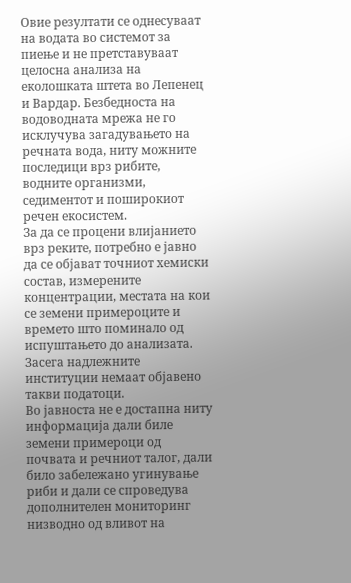Овие резултати се однесуваат на водата во системот за пиење и не претставуваат целосна анализа на еколошката штета во Лепенец и Вардар. Безбедноста на водоводната мрежа не го исклучува загадувањето на речната вода, ниту можните последици врз рибите, водните организми, седиментот и поширокиот речен екосистем.
За да се процени влијанието врз реките, потребно е јавно да се објават точниот хемиски состав, измерените концентрации, местата на кои се земени примероците и времето што поминало од испуштањето до анализата. Засега надлежните институции немаат објавено такви податоци.
Во јавноста не е достапна ниту информација дали биле земени примероци од почвата и речниот талог, дали било забележано угинување риби и дали се спроведува дополнителен мониторинг низводно од вливот на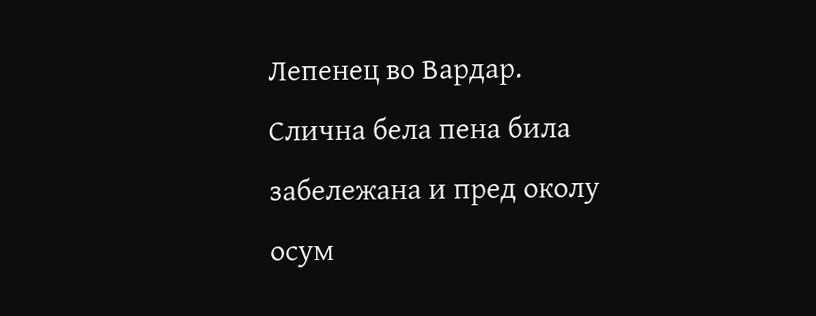Лепенец во Вардар.
Слична бела пена била забележана и пред околу осум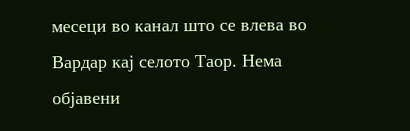месеци во канал што се влева во Вардар кај селото Таор. Нема објавени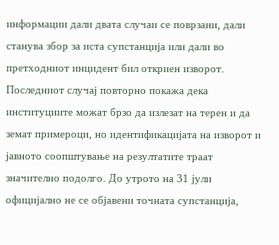информации дали двата случаи се поврзани, дали станува збор за иста супстанција или дали во претходниот инцидент бил откриен изворот.
Последниот случај повторно покажа дека институциите можат брзо да излезат на терен и да земат примероци, но идентификацијата на изворот и јавното соопштување на резултатите траат значително подолго. До утрото на 31 јули официјално не се објавени точната супстанција,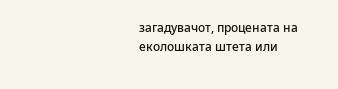загадувачот, процената на еколошката штета или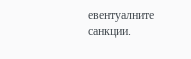евентуалните санкции.